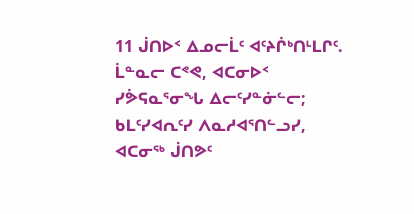11 ᒎᑎᐅᑉ ᐃᓄᓕᒫᑦ ᐊᑦᔨᒌᒃᑎᒻᒪᒋᑦ.
ᒫᓐᓇᓕ ᑕᕝᕙ, ᐊᑕᓂᐅᑉ ᓯᕘᕋᓇᕐᓂᖓ ᐃᓕᑦᓯᓐᓃᓪᓕ; ᑲᒪᑦᓯᐊᕆᑦᓯ ᐱᓇᓱᐊᕐᑎᓪᓗᓯ, ᐊᑕᓂᖅ ᒎᑎᕗᑦ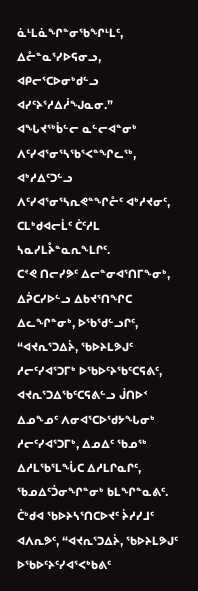ᓈᒻᒪᓈᖏᓐᓂᖃᖏᒻᒪᑦ, ᐃᓔᓐᓇᕐᓯᐅᕋᓂᓗ, ᐊᑭᓕᕐᑕᐅᓂᒃᑯᓪᓗ ᐊᓯᑦᔨᕐᓱᐃᓲᖑᓇᓂ.”
ᐊᖓᔪᖅᑳᓪᓕ ᓇᓪᓕᐊᓐᓂᒃ ᐱᑦᓯᐊᕐᓂᕐᓴᖃᕐᐸᓐᖏᓚᖅ, ᐊᒃᓱᐃᑦᑐᓪᓗ ᐱᑦᓯᐊᕐᓂᕐᓴᕆᕙᓐᖏᓔᑦ ᐊᒃᓱᔪᓂᑦ, ᑕᒪᒃᑯᐊᓕᒫᑦ ᑖᑦᓱᒪ ᓴᓇᓯᒪᔧᓐᓇᕆᖕᒪᒋᑦ.
ᑕᕝᕙ ᑎᓕᓯᕗᑦ ᐃᓕᓐᓂᐊᕐᑎᒥᖕᓂᒃ, ᐃᕉᑕᓯᐅᓪᓗ ᐃᑲᔪᕐᑎᖏᑕ ᐃᓚᖏᓐᓂᒃ, ᐅᖃᖁᓪᓗᒋᑦ, “ᐊᔪᕆᕐᑐᐃᔩ, ᖃᐅᔨᒪᕗᒍᑦ ᓱᓕᑦᓯᐊᕐᑐᒥᒃ ᐅᖃᐅᑦᔨᖃᑦᑕᕋᕕᑦ, ᐊᔪᕆᕐᑐᐃᖃᑦᑕᕋᕕᓪᓗ ᒎᑎᐅᑉ ᐃᓄᖕᓄᑦ ᐱᓂᐊᕐᑕᐅᖁᔭᖓᓂᒃ ᓱᓕᑦᓯᐊᕐᑐᒥᒃ, ᐃᓄᐃᑦ ᖃᓄᖅ ᐃᓱᒪᖃᕐᒪᖔᑕ ᐃᓱᒪᒋᓇᒋᑦ, ᖃᓄᐃᑦᑑᓂᖏᓐᓂᒃ ᑲᒪᖏᓐᓇᕕᑦ.
ᑖᒃᑯᐊ ᖃᐅᔨᓴᕐᑎᑕᐅᔪᑦ ᔩᓱᓯᒧᑦ ᐊᐱᕆᕗᑦ, “ᐊᔪᕆᕐᑐᐃᔩ, ᖃᐅᔨᒪᕗᒍᑦ ᐅᖃᐅᑦᔨᑦᓯᐊᕐᐸᒃᑲᕕᑦ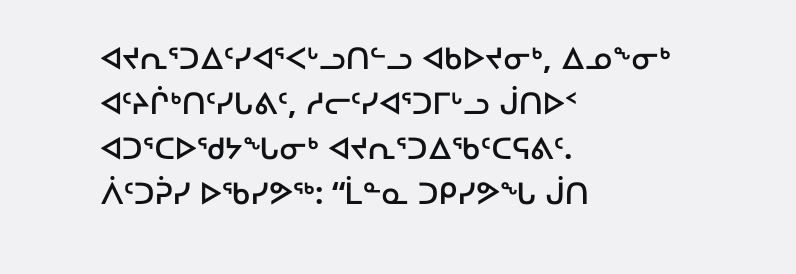ᐊᔪᕆᕐᑐᐃᑦᓯᐊᕐᐸᒡᓗᑎᓪᓗ ᐊᑲᐅᔪᓂᒃ, ᐃᓄᖕᓂᒃ ᐊᑦᔨᒌᒃᑎᑦᓯᒐᕕᑦ, ᓱᓕᑦᓯᐊᕐᑐᒥᒡᓗ ᒎᑎᐅᑉ ᐊᑐᕐᑕᐅᖁᔭᖓᓂᒃ ᐊᔪᕆᕐᑐᐃᖃᑦᑕᕋᕕᑦ.
ᐲᑦᑐᕉᓯ ᐅᖃᓯᕗᖅ: “ᒫᓐᓇ ᑐᑭᓯᕗᖓ ᒎᑎ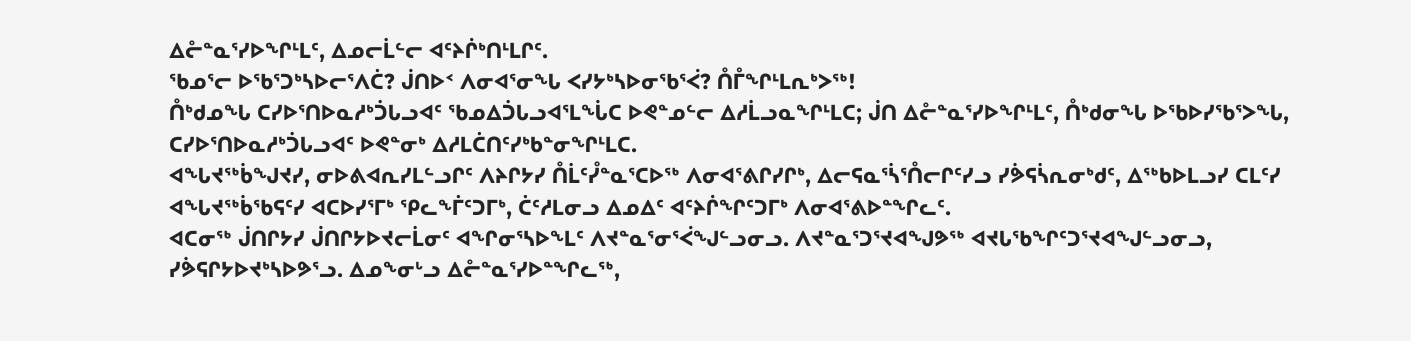ᐃᓔᓐᓇᕐᓯᐅᖏᒻᒪᑦ, ᐃᓄᓕᒫᓪᓕ ᐊᑦᔨᒌᒃᑎᒻᒪᒋᑦ.
ᖃᓄᕐᓕ ᐅᖃᕐᑐᒃᓴᐅᓕᕐᐱᑖ? ᒎᑎᐅᑉ ᐱᓂᐊᕐᓂᖓ ᐸᓯᔭᒃᓴᐅᓂᖃᕐᐹ? ᑍᒤᖏᒻᒪᕆᒃᐳᖅ!
ᑍᒃᑯᓄᖓ ᑕᓯᐅᕐᑎᐅᓇᓱᒃᑑᒐᓗᐊᑦ ᖃᓄᐃᑑᒐᓗᐊᕐᒪᖔᑕ ᐅᕙᓐᓄᓪᓕ ᐃᓱᒫᓗᓇᖏᒻᒪᑕ; ᒎᑎ ᐃᓔᓐᓇᕐᓯᐅᖏᒻᒪᑦ, ᑍᒃᑯᓂᖓ ᐅᖃᐅᓯᖃᕐᐳᖓ, ᑕᓯᐅᕐᑎᐅᓇᓱᒃᑑᒐᓗᐊᑦ ᐅᕙᓐᓂᒃ ᐃᓱᒪᑖᑎᑦᓯᒃᑲᓐᓂᖏᒻᒪᑕ.
ᐊᖓᔪᖅᑳᖑᔪᓯ, ᓂᐅᕕᐊᕆᓯᒪᓪᓗᒋᑦ ᐱᔨᒋᔭᓯ ᑍᒫᑦᓮᓐᓇᕐᑕᐅᖅ ᐱᓂᐊᕐᕕᒋᓯᒋᒃ, ᐃᓕᕋᓇᕐᓵᕐᑍᓕᒋᑦᓯᓗ ᓯᕘᕋᓵᕆᓂᒃᑯᑦ, ᐃᖅᑲᐅᒪᓗᓯ ᑕᒪᑦᓯ ᐊᖓᔪᖅᑳᖃᕋᑦᓯ ᐊᑕᐅᓯᕐᒥᒃ ᕿᓚᖕᒦᑦᑐᒥᒃ, ᑖᑦᓱᒪᓂᓗ ᐃᓄᐃᑦ ᐊᑦᔨᒌᖏᑦᑐᒥᒃ ᐱᓂᐊᕐᕕᐅᓐᖏᓚᑦ.
ᐊᑕᓂᖅ ᒎᑎᒋᔭᓯ ᒎᑎᒋᔭᐅᔪᓕᒫᓂᑦ ᐊᖏᓂᕐᓴᐅᖕᒪᑦ ᐱᔪᓐᓇᕐᓂᕐᐹᖑᓪᓗᓂᓗ. ᐱᔪᓐᓇᕐᑐᕐᔪᐊᖑᕗᖅ ᐊᔪᒐᖃᖏᑦᑐᕐᔪᐊᖑᓪᓗᓂᓗ, ᓯᕘᕋᒋᔭᐅᔪᒃᓴᐅᕗᕐᓗ. ᐃᓄᖕᓂᒡᓗ ᐃᓔᓐᓇᕐᓯᐅᓐᖏᓚᖅ,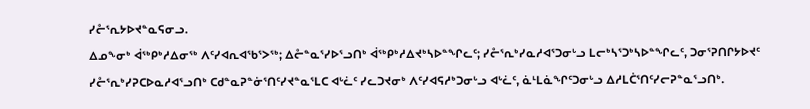ᓯᓔᕐᕆᔭᐅᔪᓐᓇᕋᓂᓗ.
ᐃᓄᖕᓂᒃ ᐋᖅᑭᒃᓱᐃᓂᖅ ᐱᑦᓯᐊᕆᐊᖃᕐᐳᖅ; ᐃᓔᓐᓇᕐᓯᐅᕐᓗᑎᒃ ᐋᖅᑭᒃᓱᐃᔪᒃᓴᐅᓐᖏᓚᑦ; ᓯᓔᕐᕆᒃᓯᓇᓱᐊᕐᑐᓂᒡᓗ ᒪᓕᒃᓴᕐᑐᒃᓴᐅᓐᖏᓚᑦ, ᑐᓂᕐᕈᑎᒋᔭᐅᔪᑦ ᓯᓔᕐᕆᒃᓯᕈᑕᐅᓇᓱᐊᕐᓗᑎᒃ ᑕᑯᓐᓇᕈᓐᓃᕐᑎᑦᓯᔪᓐᓇᕐᒪᑕ ᐊᒡᓛᑦ ᓯᓚᑐᔪᓂᒃ ᐱᑦᓯᐊᕋᓱᒃᑐᓂᒡᓗ ᐊᒡᓛᑦ, ᓈᒻᒪᓈᖏᑦᑐᓂᒡᓗ ᐃᓱᒪᑖᕐᑎᑦᓯᓕᕈᓐᓇᕐᓗᑎᒃ.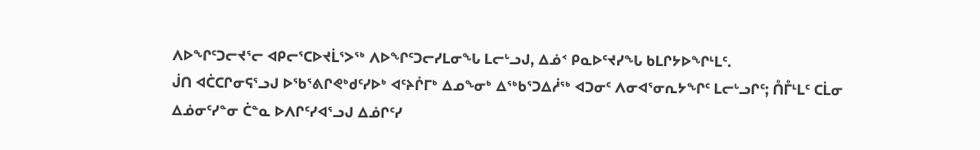ᐱᐅᖏᑦᑐᓕᔪᕐᓕ ᐊᑭᓕᕐᑕᐅᔪᒫᕐᐳᖅ ᐱᐅᖏᑦᑐᓕᓯᒪᓂᖓ ᒪᓕᒡᓗᒍ, ᐃᓅᑉ ᑭᓇᐅᑦᔪᓯᖓ ᑲᒪᒋᔭᐅᖏᒻᒪᑦ.
ᒎᑎ ᐊᑖᑕᒋᓂᕋᕐᓗᒍ ᐅᖃᕐᕕᒋᕙᒃᑯᑦᓯᐅᒃ ᐊᑦᔨᒌᒥᒃ ᐃᓄᖕᓂᒃ ᐃᖅᑲᕐᑐᐃᓲᖅ ᐊᑐᓂᑦ ᐱᓂᐊᕐᓂᕆᔭᖏᑦ ᒪᓕᒡᓗᒋᑦ; ᑍᒤᒻᒪᑦ ᑕᒫᓂ ᐃᓅᓂᑦᓯᓐᓂ ᑖᓐᓇ ᐅᐱᒋᑦᓯᐊᕐᓗᒍ ᐃᓅᒋᑦᓯ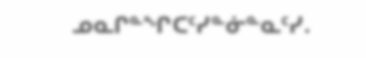ᓄᓇᒋᓐᖏᑕᑦᓯᓐᓃᓐᓇᑦᓯ.